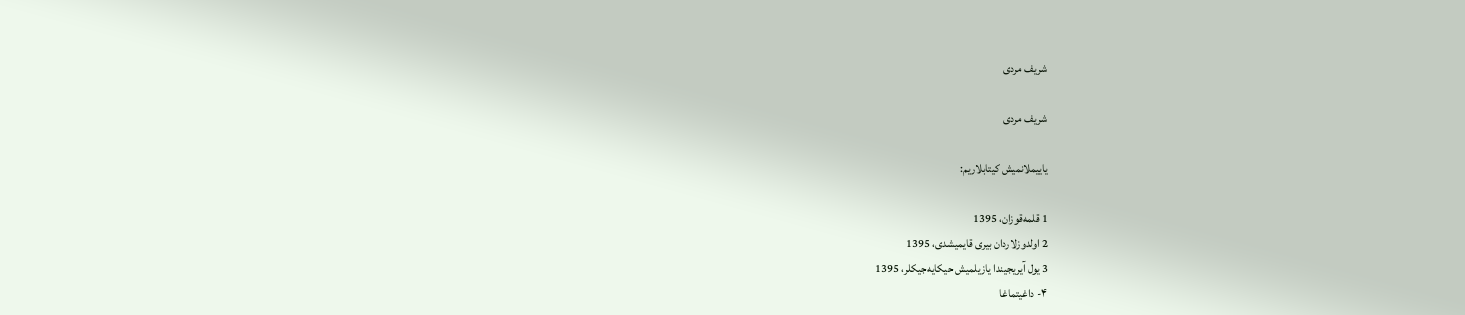شریف مردی

شریف مردی

یاییملانمیش کیتابلاریم:

1 قلمه‌قوزان، 1395
2 اولدوزلاردان بیری قایمیشدی، 1395
3 یول آیریجیندا یازیلمیش حیکایه‌جیکلر، 1395
۴- داغیتماغا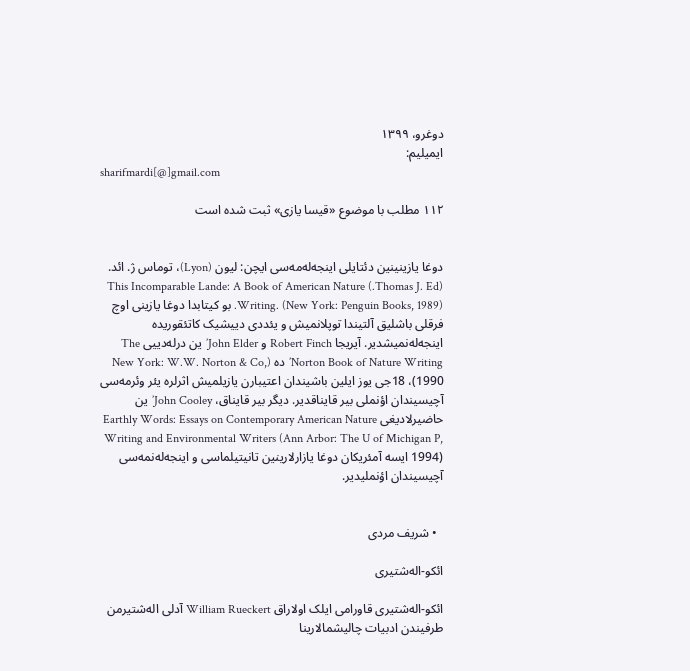دوغرو، ۱۳۹۹
ایمیلیم:
sharifmardi[@]gmail.com

۱۱۲ مطلب با موضوع «قیسا یازی» ثبت شده است


دوغا یازینینین دئتایلی اینجه‌له‌مه‌سی ایچن: لیون (Lyon)، توماس ژ. ائد. (Thomas J. Ed.) This Incomparable Lande: A Book of American Nature Writing. (New York: Penguin Books, 1989). بو کیتابدا دوغا یازینی اوچ فرقلی باشلیق آلتیندا توپلانمیش و یئددی دییشیک کاتئقوریده اینجه‌له‌نمیشدیر. آیریجا Robert Finch و John Elder’ین درله‌دییی The Norton Book of Nature Writing’ده (New York: W.W. Norton & Co, 1990)، 18جی یوز ایلین باشیندان اعتیبارن یازیلمیش اثرلره یئر وئرمه‌سی آچیسیندان اؤنملی بیر قایناقدیر. دیگر بیر قایناق، John Cooley’ین حاضیرلادیغی Earthly Words: Essays on Contemporary American Nature Writing and Environmental Writers (Ann Arbor: The U of Michigan P, 1994) ایسه آمئریکان دوغا یازارلارینین تانیتیلماسی و اینجه‌له‌نمه‌سی آچیسیندان اؤنملیدیر.


  • شریف مردی

ائکو-اله‌شتیری

ائکو-اله‌شتیری قاورامی ایلک اولاراق William Rueckert آدلی اله‌شتیرمن طرفیندن ادبیات چالیشمالارینا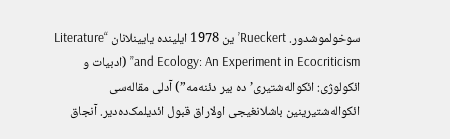سوخولموشدور. Rueckert’ین 1978 ایلینده یایینلانان “Literature and Ecology: An Experiment in Ecocriticism” (ادبیات و ائکولوژی: ائکواله‌شتیری’ده بیر دئنه‌مه”) آدلی مقاله‌سی ائکواله‌شتیرینین باشلانغیجی اولاراق قبول ائدیلمک‌ده‌دیر. آنجاق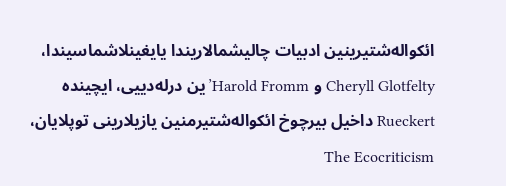ائکواله‌شتیرینین ادبیات چالیشمالاریندا یایغینلاشماسیندا، Cheryll Glotfelty و Harold Fromm’ین درله‌دییی، ایچینده Rueckert داخیل بیرچوخ ائکواله‌شتیرمنین یازیلارینی توپلایان، The Ecocriticism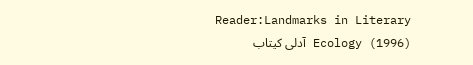Reader:Landmarks in Literary Ecology (1996) آدلی کیتاب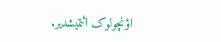اؤنچولوک ائتمیشدیر.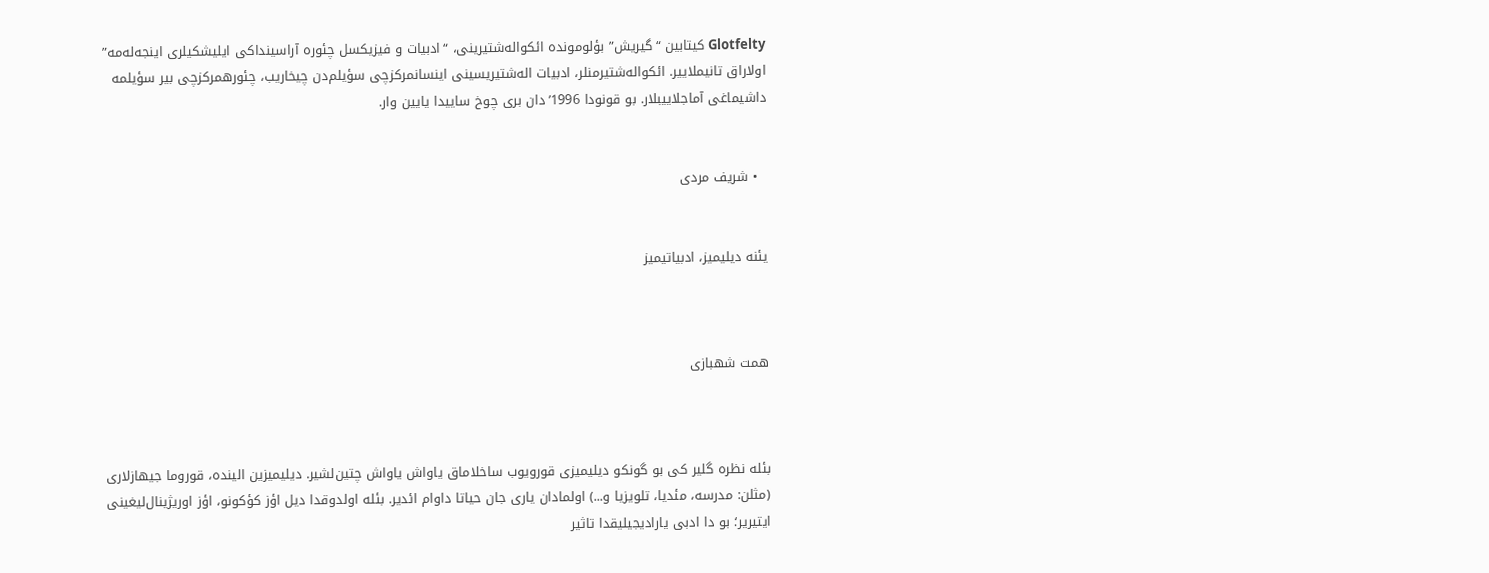Glotfelty کیتابین “گیریش” بؤلومونده ائکواله‌شتیرینی، “ادبیات و فیزیکسل چئوره آراسینداکی ایلیشکیلری اینجه‌له‌مه” اولاراق تانیملاییر. ائکواله‌شتیرمنلر، ادبیات اله‌شتیریسینی اینسانمرکزچی سؤیلم‌دن چیخاریب، چئورهمرکزچی بیر سؤیلمه داشیماغی آماجلاییبلار. بو قونودا 1996’دان بری چوخ ساییدا یایین وار.


  • شریف مردی


یئنه دیلیمیز، ادبیاتیمیز



همت شهبازی



بئله نظره گلیر کی بو گونکو دیلیمیزی قورویوب ساخلاماق یاواش یاواش چتین‌لشیر. دیلیمیزین الینده، قوروما جیهازلاری (مثلن: مدرسه، مئدیا، تلویزیا و...) اولمادان یاری جان حیاتا داوام ائدیر. بئله اولدوقدا دیل اؤز کؤکونو، اؤز اوریژینال‌لیغینی ایتیریر؛ بو دا ادبی یارادیجیلیقدا تاثیر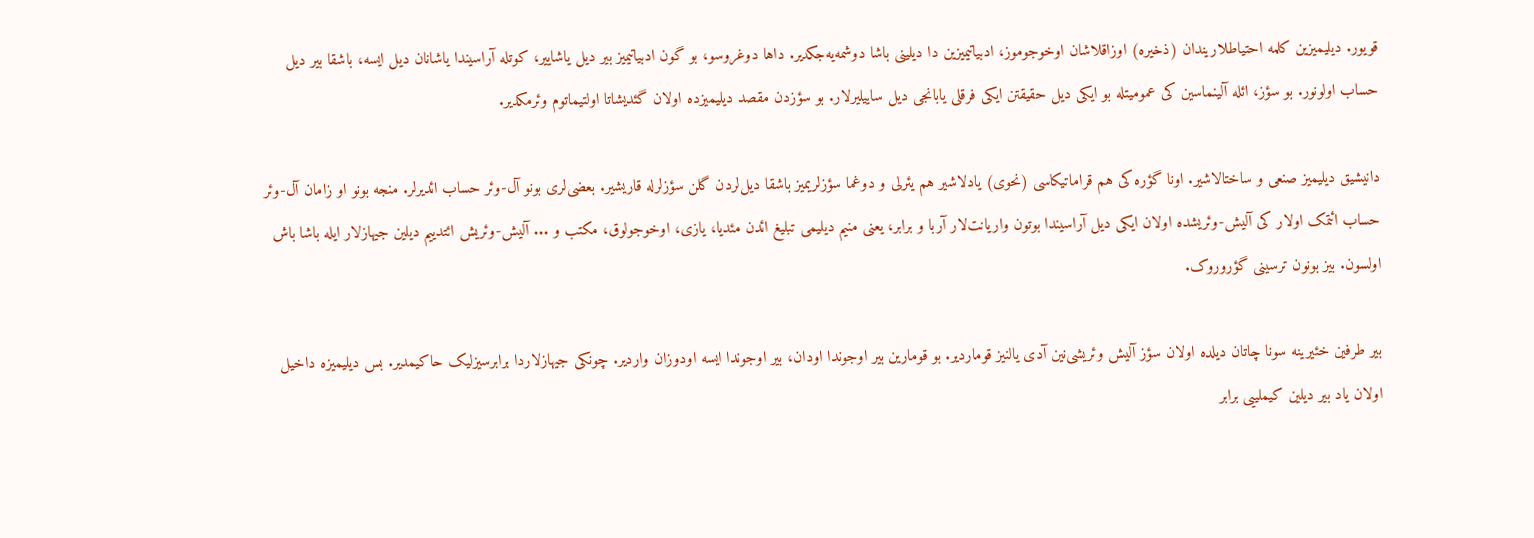قویور. دیلیمیزین کلمه احتیاطلاریندان (ذخیره) اوزاقلاشان اوخوجوموز، ادبیاتیمیزین دا دیلینی باشا دوشمه‌یه‌جکدیر. داها دوغروسو، بو گون ادبیاتیمیز بیر دیل یاشاییر، کوتله آراسیندا یاشانان دیل ایسه، باشقا بیر دیل حساب اولونور. بو سؤز، ائله آلینماسین کی عمومیتله بو ایکی دیل حقیقتن ایکی فرقلی یابانجی دیل ساییلیرلار. بو سؤزدن مقصد دیلیمیزده اولان گئدیشاتا اولتیماتوم وئرمکدیر.

دانیشیق دیلیمیز صنعی و ساختالاشیر. اونا گؤره کی هم قراماتیکاسی (نحوی) یادلاشیر هم یئرلی و دوغما سؤزلریمیز باشقا دیل‌لردن گلن سؤزلرله قاریشیر. بعضی‌لری بونو آل-وئر حساب ائدیرلر. منجه بونو او زامان آل-وئر حساب ائتمک اولار کی آلیش-وئریشده اولان ایکی دیل آراسیندا بوتون واریانت‌لار آربا و برابر، یعنی منیم دیلیمی تبلیغ ائدن مئدیا، یازی، اوخوجولوق، مکتب و ... آلیش-وئریش‌ ائتدییم دیلین جیهازلار ایله باشا باش اولسون. بیز بونون ترسینی گؤروروک.

بیر طرفین خئیرینه سونا چاتان دیلده اولان سؤز آلیش وئریشی‌نین آدی یالنیز قوماردیر. بو قومارین بیر اوجوندا اودان، بیر اوجوندا ایسه اودوزان واردیر. چونکی جیهازلاردا برابرسیزلیک حاکیمدیر. بس دیلیمیزه داخیل اولان یاد بیر دیلین کیملییی برابر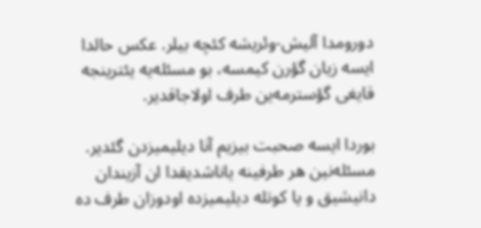دورومدا آلیش-وئریشه کئچه بیلر. عکس حالدا ایسه زیان گؤرن کیمسه، بو مسئله‌یه یئترینجه قایغی گؤسترمه‌ین طرف اولاجاقدیر.

بوردا ایسه صحبت بیزیم آنا دیلیمیزدن گئدیر. مسئله‌نین هر طرفینه یاناشدیقدا ان آزیندان دانیشیق و یا کوتله دیلیمیزده اودوزان طرف ده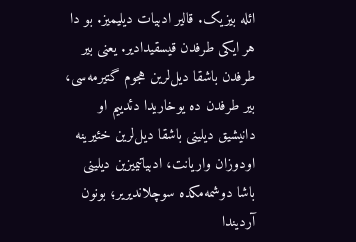ائله بیزیک. قالیر ادبیات دیلیمیز. بو دا هر ایکی طرفدن قیسقیدادیر. یعنی بیر طرفدن باشقا دیل‌لرین هجوم گتیرمه‌سی، بیر طرفدن ده یوخاریدا دئدییم او دانیشیق دیلینی باشقا دیل‌لرین خئیرینه اودوزان واریانت، ادبیاتیمیزین دیلینی باشا دوشمه‌مکده سوچلاندیریر؛ بونون آردیندا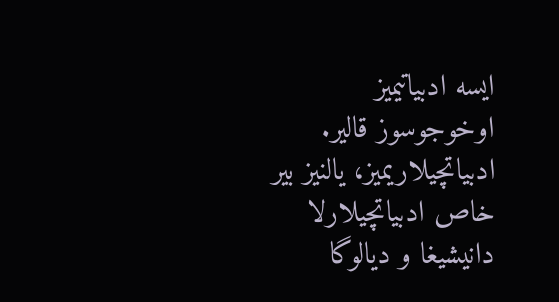ایسه ادبیاتیمیز اوخوجوسوز قالیر. ادبیاتچیلاریمیز، یالنیز بیر خاص ادبیاتچیلارلا دانیشیغا و دیالوگا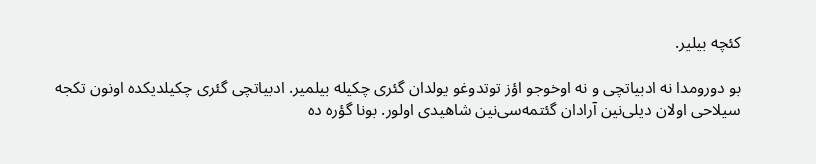کئچه بیلیر.

بو دورومدا نه ادبیاتچی و نه اوخوجو اؤز توتدوغو یولدان گئری چکیله بیلمیر. ادبیاتچی گئری چکیلدیکده اونون تکجه سیلاحی اولان دیلی‌نین آرادان گئتمه‌سی‌نین شاهیدی اولور. بونا گؤره ده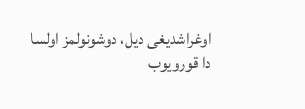اوغراشدیغی دیل، دوشونو‌لمز اولسا دا قورویوب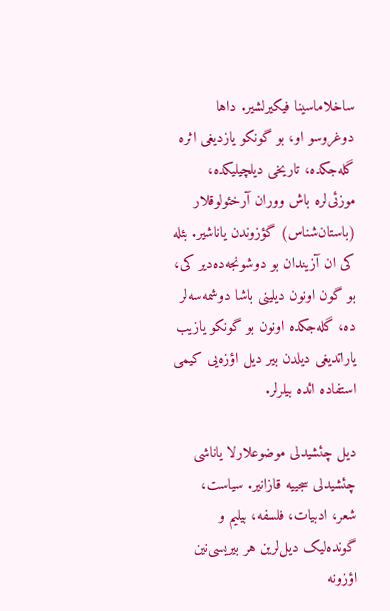ساخلاماسینا فیکیرلشیر. داها دوغروسو او، بو گونکو یازدیغی اثره گله‌جکده، تاریخی دیلچیلیکده، موزئی‌لره باش ووران آرخئولوقلار (باستان‌شناس) گؤزوندن یاناشیر. بئله کی ان آزیندان بو دوشونجه‌ده‌دیر کی، بو گون اونون دیلینی باشا دوشمه‌سه‌لر ده، گله‌جکده اونون بو گونکو یازیب یاراتدیغی دیلدن بیر دیل اؤزه‌یی کیمی استفاده ائده بیلرلر.

دیل چئشیدلی موضوعلارلا یاناشی چئشیدلی سجییه قازانیر. سیاست، شعر، ادبیات، فلسفه، بیلیم و گونده‌لیک دیل‌لرین هر بیریسی‌نین اؤزونه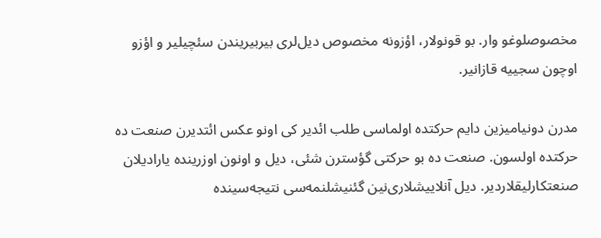مخصوصلوغو وار. بو قونولار، اؤزونه مخصوص دیل‌لری بیربیریندن سئچیلیر و اؤزو اوچون سجییه قازانیر.

مدرن دونیامیزین دایم حرکتده اولماسی طلب ائدیر کی اونو عکس ائتدیرن صنعت ده حرکتده اولسون. صنعت ده بو حرکتی گؤسترن شئی، دیل و اونون اوزرینده یارادیلان صنعتکارلیقلاردیر. دیل آنلاییشلاری‌نین گئنیشلنمه‌سی نتیجه‌سینده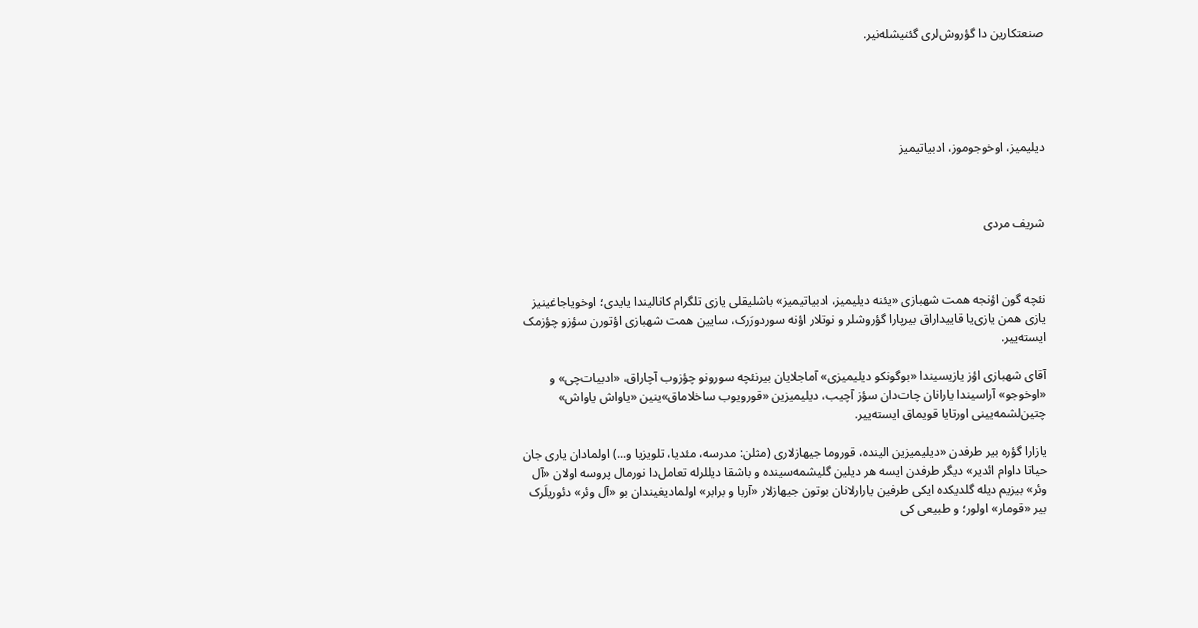صنعتکارین دا گؤروش‌لری گئنیشله‌نیر.





دیلیمیز، اوخوجوموز، ادبیاتیمیز



شریف مردی



نئچه گون اؤنجه همت شهبازی «یئنه دیلیمیز، ادبیاتیمیز» باشلیقلی یازی تلگرام کانالیندا یایدی؛ اوخویاجاغینیز یازی همن یازی‌یا قاییداراق بیرپارا گؤروشلر و نوتلار اؤنه سوردورَرک، سایین همت شهبازی اؤتورن سؤزو چؤزمک ایسته‌ییر.

آقای شهبازی اؤز یازیسیندا «بوگونکو دیلیمیزی» آماجلایان بیرنئچه سورونو چؤزوب آچاراق، «ادبیات‌چی» و «اوخوجو» آراسیندا یارانان چات‌دان سؤز آچیب، دیلیمیزین «قورویوب ساخلاماق»ینین «یاواش یاواش» چتین‌لشمه‌یینی اورتایا قویماق ایسته‌ییر.

یازارا گؤره بیر طرفدن «دیلیمیزین الینده، قوروما جیهازلاری (مثلن: مدرسه، مئدیا، تلویزیا و...) اولمادان یاری جان حیاتا داوام ائدیر» دیگر طرفدن ایسه هر دیلین گلیشمه‌سینده و باشقا دیللرله تعامل‌دا نورمال پروسه اولان «آل وئر» بیزیم دیله گلدیکده ایکی طرفین یارارلانان بوتون جیهازلار «آربا و برابر» اولمادیغیندان بو «آل وئر» دئوریلَرک بیر «قومار» اولور؛ و طبیعی کی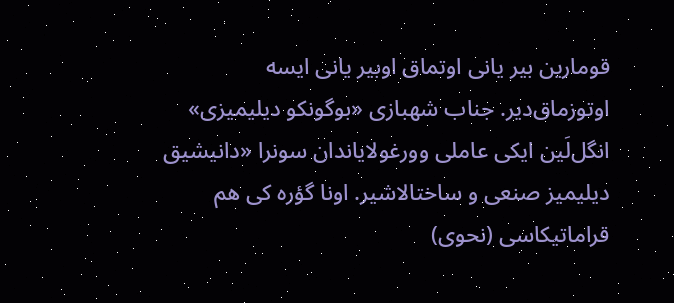قومارین بیر یانی اوتماق اوبیر یانی ایسه اوتوزماق‌دیر. جناب شهبازی «بوگونکو دیلیمیزی» انگل‌لَین ایکی عاملی وورغولایاندان سونرا «دانیشیق دیلیمیز صنعی و ساختالاشیر. اونا گؤره کی هم قراماتیکاسی (نحوی)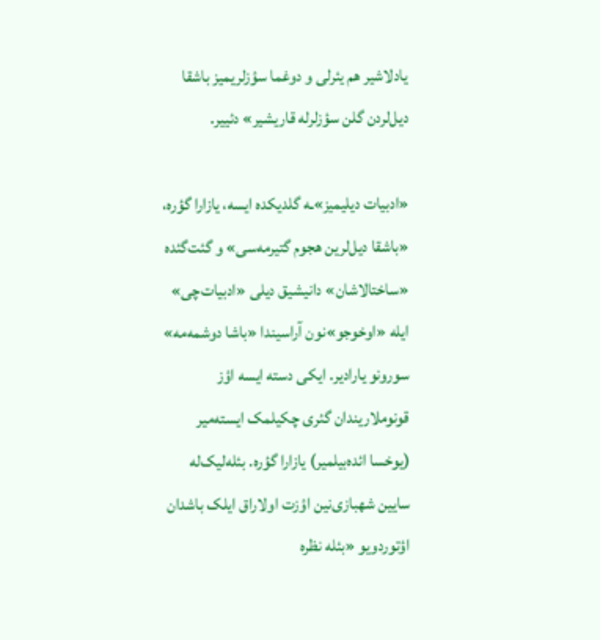یادلاشیر هم یئرلی و دوغما سؤزلریمیز باشقا دیل‌لردن گلن سؤزلرله قاریشیر» دئییر.

«ادبیات دیلیمیز»ـه گلدیکده ایسه، یازارا گؤره، «باشقا دیل‌لرین هجوم گتیرمه‌سی» و گئت‌گئده «ساختالاشان» دانیشیق دیلی «ادبیات‌چی» ایله «اوخوجو»نون آراسیندا «باشا دوشمه‌مه» سورونو یارادیر. ایکی دسته ایسه اؤز قونوملاریندان گئری چکیلمک ایسته‌میر (یوخسا ائده‌بیلمیر) یازارا گؤره. بئله‌لیک‌له سایین شهبازی‌نین اؤزت اولاراق ایلک باشدان اؤتوردویو «بئله نظره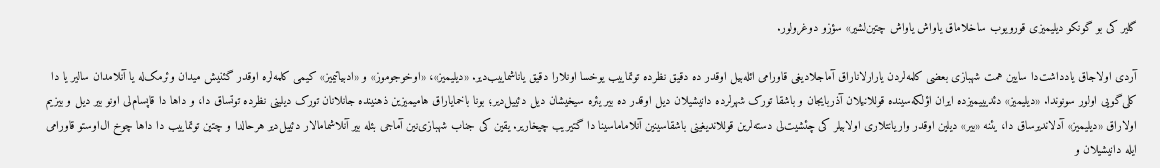گلیر کی بو گونکو دیلیمیزی قورویوب ساخلاماق یاواش یاواش چتین‌لشیر» سؤزو دوغرولور.

آردی اولاجاق یادداشت‌دا سایین همت شهبازی بعضی کلمه‌لردن یارارلاناراق آماجلادیغی قاورامی ائله‌بیل اوقدر ده دقیق نظرده توتماییب یوخسا اونلارا دقیق یاناشماییب‌دیر. «دیلیمیز»، «اوخوجوموز» و «ادبیاتیمیز» کیمی کلمه‌لره اوقدر گئنیش میدان وئرمک‌له یا آنلامدان سالیر یا دا کلی‌گویی اولور سونوندا. «دیلیمیز» دئدیییمیزده ایران اؤلکه‌سینده قوللانیلان آذربایجان و باشقا تورک شهرلرده دانیشیلان دیل اوقدر ده بیر یئره سیخیشان دیل دئییل‌دیر؛ بونا باخمایاراق هامیمیزین ذهنینده جانلانان تورک دیلینی نظرده توتساق دا، و داها دا قاپسام‌لی اونو بیر دیل و بیزیم اولاراق «دیلیمیز» آدلاندیرساق دا، یئنه «بیر» دیلین اوقدر واریانتلاری اولابیلر کی چئشیت‌لی دسته‌لرین قوللاندیغینی باشقاسینین آنلاماماسینا دا گتیریب چیخاریر. یقین کی جناب شهبازی‌نین آماجی بئله بیر آنلاشمامالار دئییل‌دیر هرحالدا و چتین توتماییب دا داها چوخ ال‌اوستو قاورامی ایله دانیشیلان و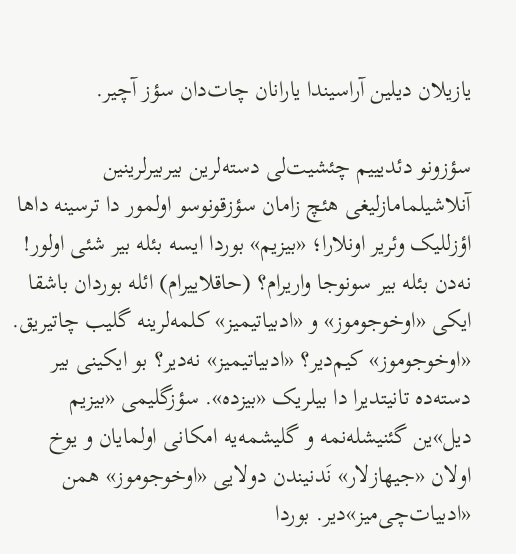یازیلان دیلین آراسیندا یارانان چات‌دان سؤز آچیر.

سؤزونو دئدیییم چئشیت‌لی دسته‌لرین بیربیرلرینین آنلاشیلمامازلیغی هئچ زامان سؤزقونوسو اولمور دا ترسینه داها اؤزللیک وئریر اونلارا؛ «بیزیم» بوردا ایسه بئله بیر شئی اولور! نه‌دن بئله بیر سونوجا واریرام؟ (حاقلاییرام) ائله بوردان باشقا ایکی «اوخوجوموز» و «ادبیاتیمیز» کلمه‌لرینه گلیب چاتیریق. «اوخوجوموز» کیم‌دیر؟ «ادبیاتیمیز» نه‌دیر؟ بو ایکینی بیر دسته‌ده تانیتدیرا دا بیلریک «بیزده». سؤزگلیمی «بیزیم دیل»ین گئنیشله‌نمه و گلیشمه‌یه امکانی اولمایان و یوخ اولان «جیهازلار» نَدنیندن دولایی «اوخوجوموز» همن «ادبیات‌چی‌میز»دیر. بوردا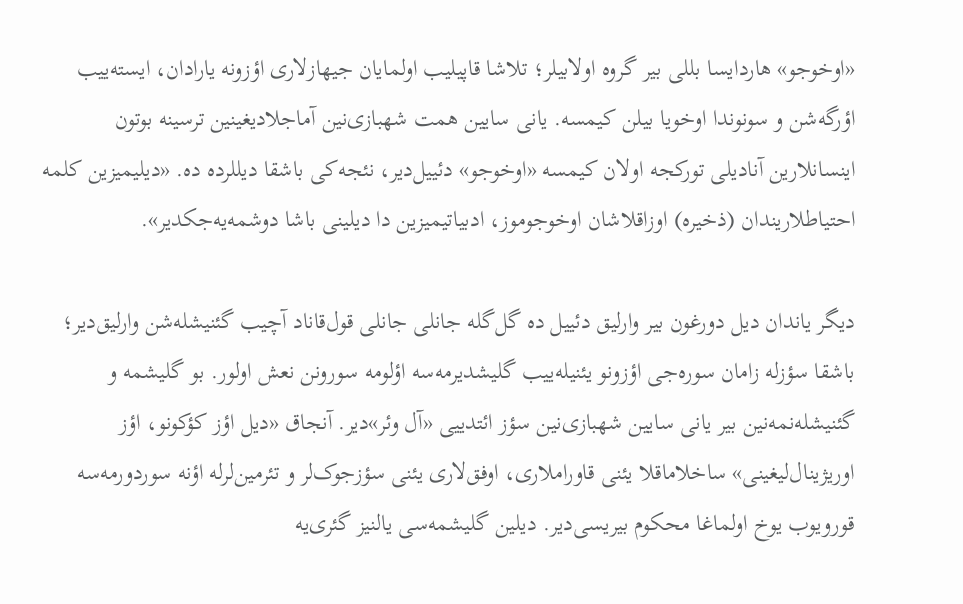«اوخوجو» هاردایسا بللی بیر گروه اولابیلر؛ تلاشا قاپیلیب اولمایان جیهازلاری اؤزونه یارادان، ایسته‌ییب اؤرگه‌شن و سونوندا اوخویا بیلن کیمسه. یانی سایین همت شهبازی‌نین آماجلادیغینین ترسینه بوتون اینسانلارین آنادیلی تورکجه اولان کیمسه «اوخوجو» دئییل‌دیر، نئجه‌کی باشقا دیللرده ده. «دیلیمیزین کلمه احتیاطلاریندان (ذخیره) اوزاقلاشان اوخوجوموز، ادبیاتیمیزین دا دیلینی باشا دوشمه‌یه‌جکدیر».

دیگر یاندان دیل دورغون بیر وارلیق دئییل ده گل‌گله جانلی جانلی قول‌قاناد آچیب گئنیشله‌شن وارلیق‌دیر؛ باشقا سؤزله زامان سوره‌جی اؤزونو یئنیله‌ییب گلیشدیرمه‌سه اؤلومه سورونن نعش اولور. بو گلیشمه و گئنیشله‌نمه‌نین بیر یانی سایین شهبازی‌نین سؤز ائتدییی «آل وئر»دیر. آنجاق «دیل اؤز کؤکونو، اؤز اوریژینال‌لیغینی» ساخلاماقلا یئنی قاوراملاری، اوفق‌لاری یئنی سؤزجوک‌لر و تئرمین‌لرله اؤنه سوردورمه‌سه قورویوب یوخ اولماغا محکوم بیریسی‌دیر. دیلین گلیشمه‌سی یالنیز گئری‌یه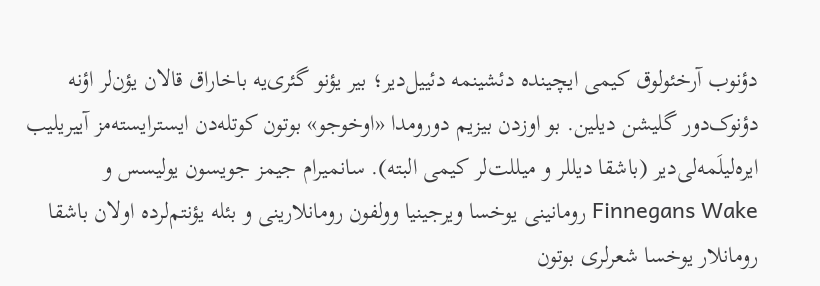دؤنوب آرخئولوق کیمی ایچینده دئشینمه دئییل‌دیر؛ بیر یؤنو گئری‌یه باخاراق قالان یؤن‌لر اؤنه دؤنوک‌دور گلیشن دیلین. بو اوزدن بیزیم دورومدا «اوخوجو» بوتون کوتله‌دن ایسترایسته‌مز آییریلیب ایره‌لیلَمه‌لی‌دیر (باشقا دیللر و میللت‌لر کیمی البته). سانمیرام جیمز جویسون یولیسس و Finnegans Wake رومانینی یوخسا ویرجینیا وولفون رومانلارینی و بئله یؤنتم‌لرده اولان باشقا رومانلار یوخسا شعرلری بوتون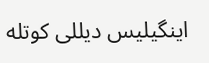اینگیلیس دیللی کوتله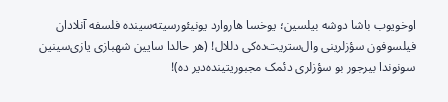اوخویوب باشا دوشه بیلسین؛ یوخسا هاروارد یونیئورسیته‌سینده فلسفه آنلادان فیلسوفون سؤزلرینی وال‌ستریت‌ده‌کی دللال! (هر حالدا سایین شهبازی یازی‌سینین سونوندا بیرجور بو سؤزلری دئمک مجبوریتینده‌دیر ده)!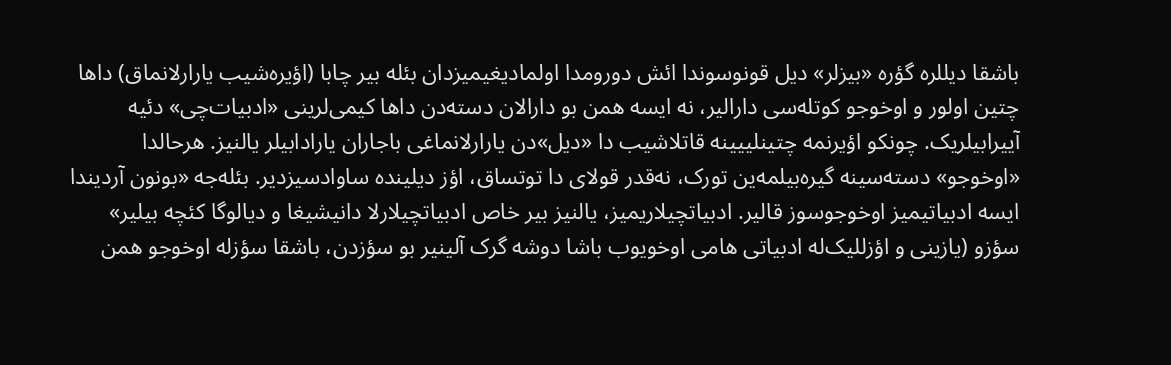باشقا دیللره گؤره «بیزلر» دیل قونوسوندا ائش دورومدا اولمادیغیمیزدان بئله بیر چابا (اؤیره‌شیب یارارلانماق) داها چتین اولور و اوخوجو کوتله‌سی دارالیر، نه ایسه همن بو دارالان دسته‌دن داها کیمی‌لرینی «ادبیات‌چی» دئیه آییرابیلریک. چونکو اؤیرنمه چتینلییینه قاتلاشیب دا «دیل»دن یارارلانماغی باجاران یارادابیلر یالنیز. هرحالدا «اوخوجو» دسته‌سینه گیره‌بیلمه‌ین تورک، نه‌قدر قولای دا توتساق، اؤز دیلینده ساوادسیزدیر. بئله‌جه «بونون آردیندا ایسه ادبیاتیمیز اوخوجوسوز قالیر. ادبیاتچیلاریمیز، یالنیز بیر خاص ادبیاتچیلارلا دانیشیغا و دیالوگا کئچه بیلیر» سؤزو (یازینی و اؤزللیک‌له ادبیاتی هامی اوخویوب باشا دوشه گرک آلینیر بو سؤزدن، باشقا سؤزله اوخوجو همن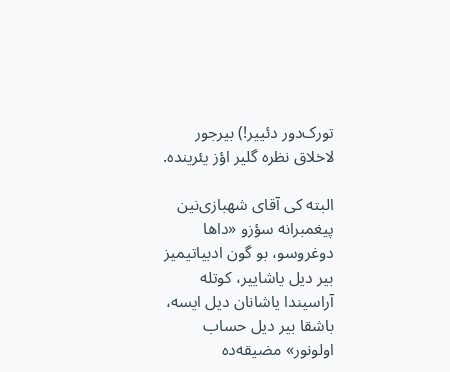تورک‌دور دئییر!) بیرجور لاخلاق نظره گلیر اؤز یئرینده.

البته کی آقای شهبازی‌نین پیغمبرانه سؤزو «داها دوغروسو، بو گون ادبیاتیمیز بیر دیل یاشاییر، کوتله آراسیندا یاشانان دیل ایسه، باشقا بیر دیل حساب اولونور» مضیقه‌ده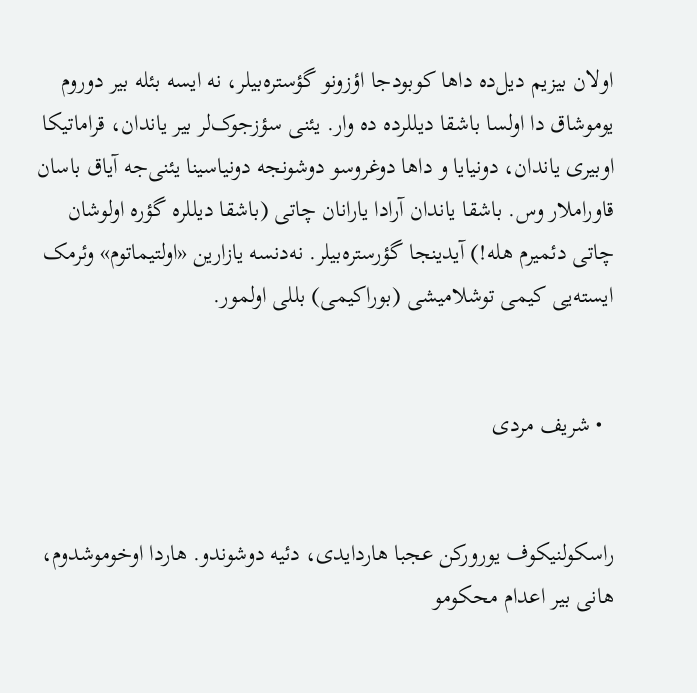اولان بیزیم دیل‌ده داها کوبودجا اؤزونو گؤستره‌بیلر، نه ایسه بئله بیر دوروم یوموشاق دا اولسا باشقا دیللرده ده وار. یئنی سؤزجوک‌لر بیر یاندان، قراماتیکا اوبیری یاندان، دونیایا و داها دوغروسو دوشونجه دونیاسینا یئنی‌جه آیاق باسان قاوراملار وس. باشقا یاندان آرادا یارانان چاتی (باشقا دیللره گؤره اولوشان چاتی دئمیرم هله!) آیدینجا گؤرستره‌بیلر. نه‌دنسه یازارین «اولتیماتوم» وئرمک ایسته‌یی کیمی توشلامیشی (بوراکیمی) بللی اولمور.


  • شریف مردی


راسکولنیکوف یورورکن عجبا هاردایدی، دئیه دوشوندو. هاردا اوخوموشدوم، هانی بیر اعدام محکومو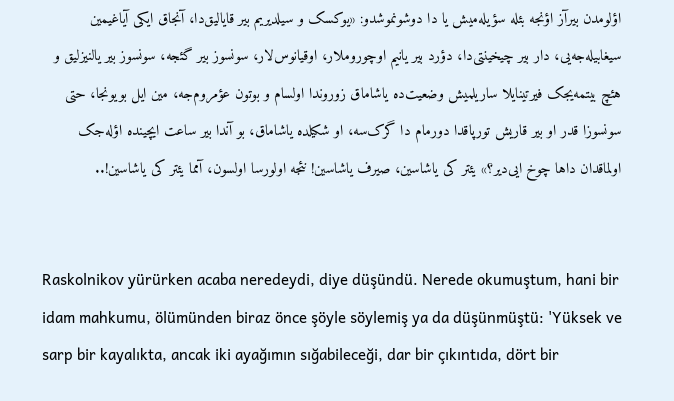اؤلومدن بیرآز اؤنجه بئله سؤیله‌میش یا دا دوشونموشدو: «یوکسک و سیلدیریم بیر قایالیق‌دا، آنجاق ایکی آیاغیمین سیغابیله‌جه‌یی، دار بیر چیخینتی‌دا، دؤرد بیر یانیم اوچوروملار، اوقیانوس‌لار، سونسوز بیر گئجه، سونسوز بیر یالنیزلیق و هئچ بیتمه‌یجک فیرتینایلا ساریلمیش وضعیت‌ده یاشاماق زوروندا اولسام و بوتون عؤمروم‌جه، مین ایل بویونجا، حتی سونسوزا قدر او بیر قاریش تورپاقدا دورمام دا گرک‌سه، او شکیلده یاشاماق، بو آندا بیر ساعت ایچینده اؤله‌جک اولماقدان داها چوخ ایی‌دیر؟» یئتر کی یاشاسین، صیرف یاشاسین! نئجه اولورسا اولسون، آمما یئتر کی یاشاسین!..


Raskolnikov yürürken acaba neredeydi, diye düşündü. Nerede okumuştum, hani bir idam mahkumu, ölümünden biraz önce şöyle söylemiş ya da düşünmüştü: 'Yüksek ve sarp bir kayalıkta, ancak iki ayağımın sığabileceği, dar bir çıkıntıda, dört bir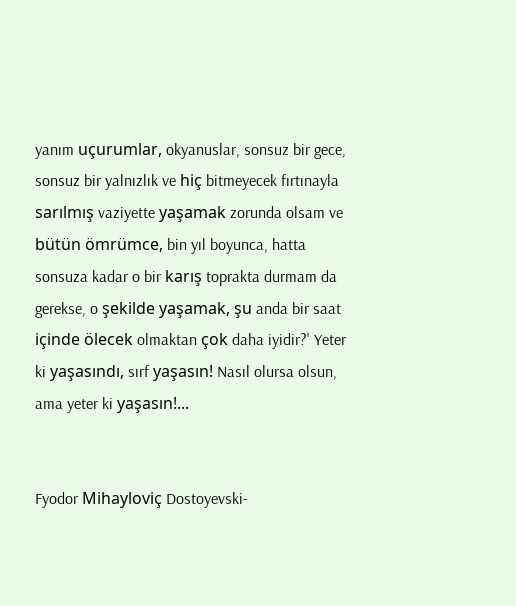yanım uçurumlar, okyanuslar, sonsuz bir gece, sonsuz bir yalnızlık ve hiç bitmeyecek fırtınayla sarılmış vaziyette yaşamak zorunda olsam ve bütün ömrümce, bin yıl boyunca, hatta sonsuza kadar o bir karış toprakta durmam da gerekse, o şekilde yaşamak, şu anda bir saat içinde ölecek olmaktan çok daha iyidir?' Yeter ki yaşasındı, sırf yaşasın! Nasıl olursa olsun, ama yeter ki yaşasın!...


Fyodor Mihayloviç Dostoyevski-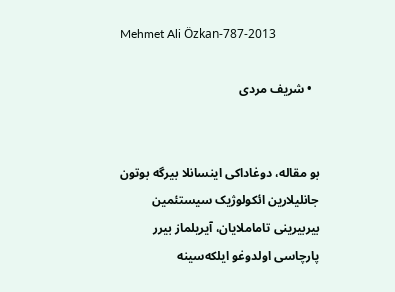Mehmet Ali Özkan-787-2013

  • شریف مردی


بو مقاله، دوغاداکی اینسانلا بیرگه بوتون جانلیلارین ائکولوژیک سیستئمین بیربیرینی تاماملایان، آیریلماز بیرر پارچاسی اولدوغو ایلکه‌سینه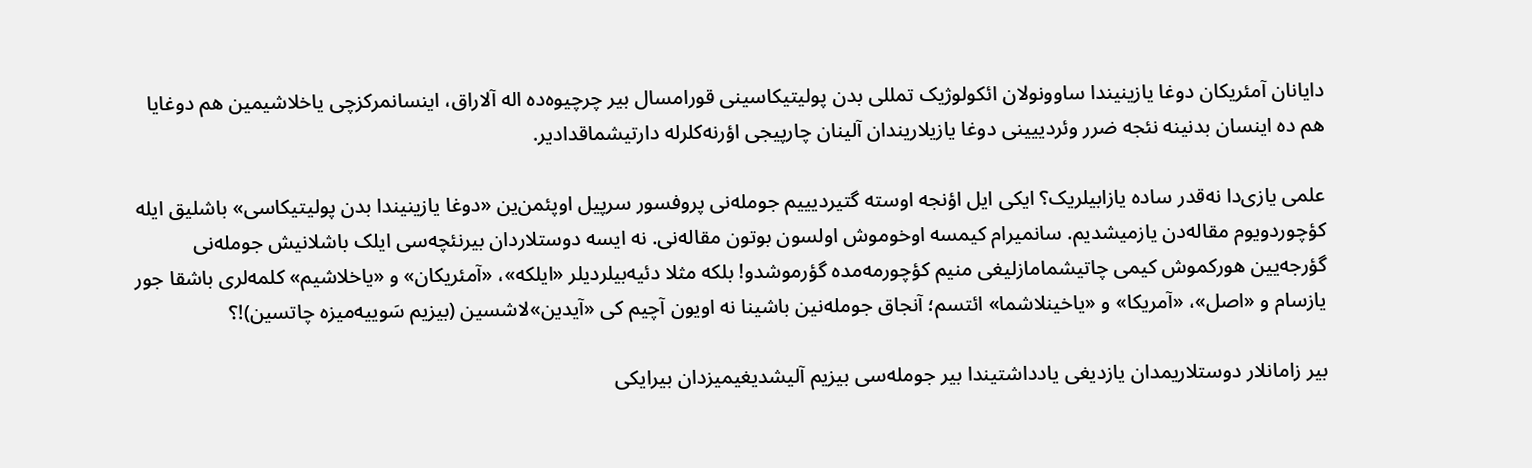دایانان آمئریکان دوغا یازینیندا ساوونولان ائکولوژیک تمللی بدن پولیتیکاسینی قورامسال بیر چرچیوه‌ده اله آلاراق، اینسانمرکزچی یاخلاشیمین هم دوغایا هم ده اینسان بدنینه نئجه ضرر وئردییینی دوغا یازیلاریندان آلینان چارپیجی اؤرنه‌کلرله دارتیشماقدادیر.

علمی یازی‌دا نه‌قدر ساده یازابیلریک؟ ایکی ایل اؤنجه اوسته گتیردیییم جومله‌نی پروفسور سرپیل اوپئمن‌ین «دوغا یازینیندا بدن پولیتیکاسی» باشلیق ایله کؤچوردویوم مقاله‌دن یازمیشدیم. سانمیرام کیمسه اوخوموش اولسون بوتون مقاله‌نی. نه ایسه دوستلاردان بیرنئچه‌سی ایلک باشلانیش جومله‌نی گؤرجه‌یین هورکموش کیمی چاتیشمامازلیغی منیم کؤچورمه‌مده گؤرموشدو! بلکه مثلا دئیه‌بیلردیلر «ایلکه»، «آمئریکان» و «یاخلاشیم» کلمه‌لری باشقا جور یازسام و «اصل»، «آمریکا» و «یاخینلاشما» ائتسم؛ آنجاق جومله‌نین باشینا نه اویون آچیم کی «آیدین»لاشسین (بیزیم سَوییه‌میزه چاتسین)!؟

بیر زامانلار دوستلاریمدان یازدیغی یادداشتیندا بیر جومله‌سی بیزیم آلیشدیغیمیزدان بیرایکی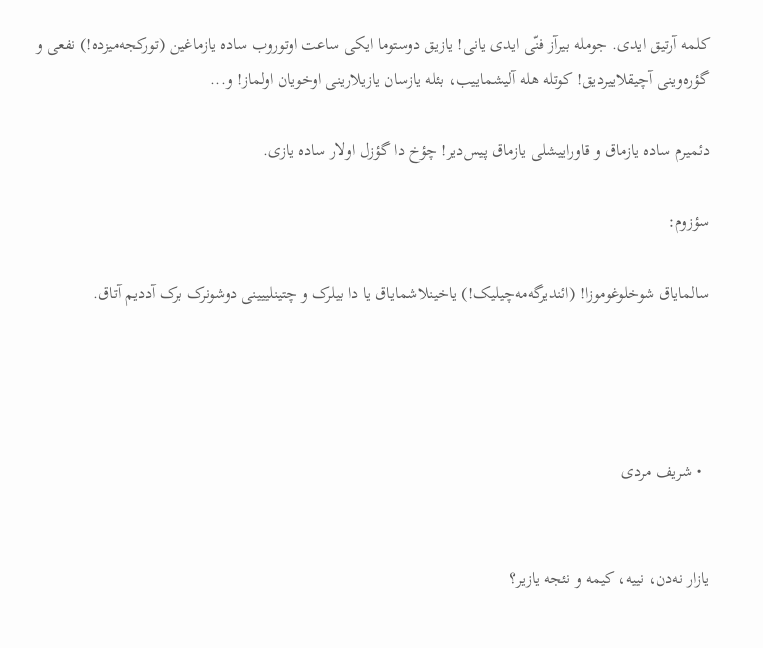کلمه آرتیق ایدی. جومله بیرآز فنّی ایدی یانی! یازیق دوستوما ایکی ساعت اوتوروب ساده یازماغین (تورکجه‌میزده!) نفعی و گؤره‌وینی آچیقلاییردیق! کوتله هله آلیشماییب، بئله یازسان یازیلارینی اوخویان اولماز! و...

دئمیرم ساده یازماق و قاوراییشلی یازماق‌ پیس‌دیر! چؤخ دا گؤزل اولار ساده یازی.

سؤزوم:

سالمایاق شوخلوغوموزا! (ائندیرگه‌مه‌چیلیک!) یاخینلاشمایاق یا دا بیلرک و چتینلییینی دوشونرک برک آددیم آتاق.




  • شریف مردی


یازار نه‌دن، نییه، کیمه و نئجه یازیر؟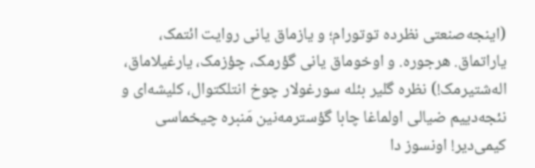(اینجه‌صنعتی نظرده توتورام؛ و یازماق یانی روایت ائتمک، یاراتماق. هرجوره. و اوخوماق یانی گؤرمک، چؤزمک، یارغیلاماق، اله‌شتیرمک!) نظره گلیر بئله سورغولار چوخ انتلکتوال، کلیشه‌ای و نئجه‌دییم ضیالی اولماغا چابا گؤسترمه‌نین مَنبره چیخماسی کیمی‌دیر! اونسوز دا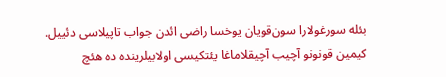بئله سورغولارا سون‌قویان یوخسا راضی ائدن جواب تاپیلاسی دئییل. کیمین قونونو آچیب آچیقلاماغا یئتکیسی اولابیلرینده ده هئچ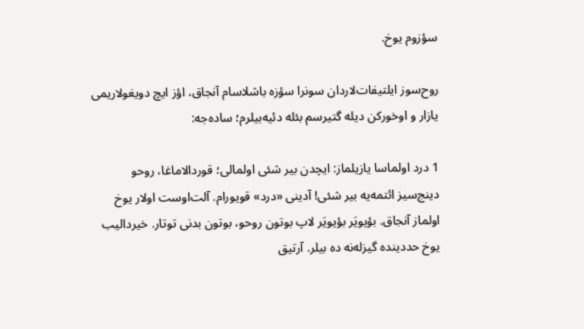سؤزوم یوخ.

روح‌سوز ایلتیفات‌لاردان سونرا سؤزه باشلاسام آنجاق، اؤز ایچ دویغولاریمی یازار و اوخورکن دیله گتیرسم بئله دئیه‌بیلرم؛ ساده‌جه:

1 درد اولماسا یازیلماز: ایچدن بیر شئی اولمالی؛ قوردالاماغا، روحو دینج‌سیز ائتمه‌یه بیر شئی! آدینی «درد» قویورام. آلت‌اوست اولار یوخ اولماز آنجاق. بؤیویَر بؤیویَر لاپ بوتون روحو، بوتون بدنی توتار. خیردالیب یوخ حددینده گیزله‌نه ده بیلر. آرتیق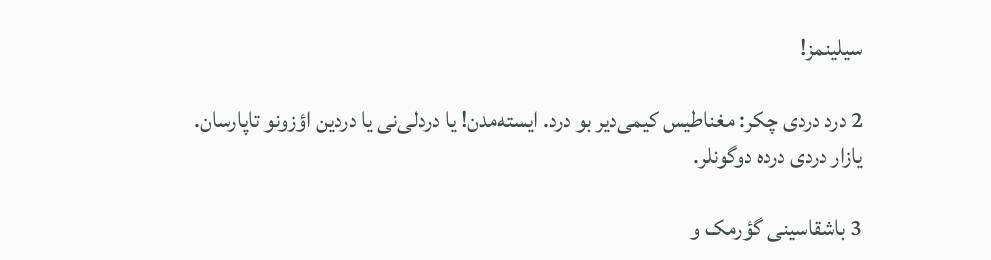سیلینمز!

2 درد دردی چکر: مغناطیس کیمی‌دیر بو درد. ایسته‌مدن! یا دردلی‌نی یا دردین اؤزونو تاپارسان. یازار دردی درده دوگونلر.

3 باشقاسینی گؤرمک و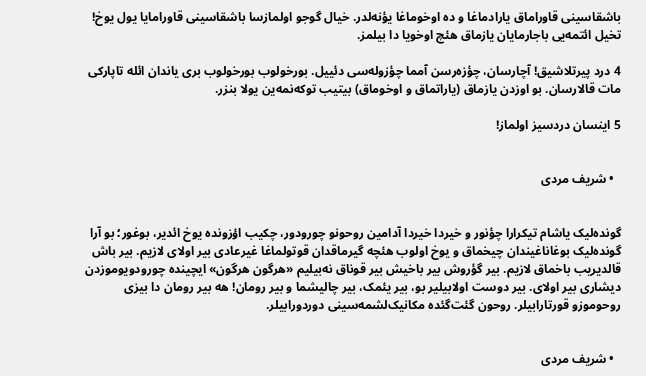باشقاسینی قاوراماق یارادماغا و ده اوخوماغا یؤنه‌لدر. خیال گوجو اولمازسا باشقاسینی قاورامایا یول یوخ! تخیل ائتمه‌یی باجارمایان یازماق هئچ اوخویا دا بیلمز.

4 درد پیرتلاشیق! آچارسان، چؤزه‌رسن آمما چؤزوله‌سی دئییل. بورخولوب بورخولوب بری یاندان ائله تاپارکی مات قالارسان. بو اوزدن یازماق (یاراتماق و اوخوماق) بیتیب توکه‌نمه‌ین یولا بنزر.

5 اینسان دردسیز اولماز!


  • شریف مردی


گونده‌لیک یاشام تیکرارا چؤنور و خیردا خیردا آدامین روحونو چورودور، چکیب اؤزونده یوخ ائدیر، بوغور؛ بو آرا گونده‌لیک بوغاناغیندان چیخماق و یوخ اولوب هئچه گیرماقدان قوتولماغا غیرعادی بیر اولای لازیم. بیر باش قالدیریب باخماق لازیم. بیر گؤروش بیر باخیش بیر قوناق نه‌بیلیم «هرگون هرگون» ایچینده چورودویوموزدن دیشاری بیر اولای. بیر دوست اولابیلیر بو، بیر یئمک، بیر چالیشما و بیر رومان! هه بیر رومان دا بیزی روحوموزو قورتارابیلر. روحون گئت‌گئده مکانیک‌لشمه‌سینی دوردورابیلر.


  • شریف مردی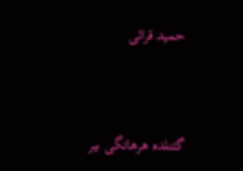حمید قرائی



گئنلده هرهانگی بیر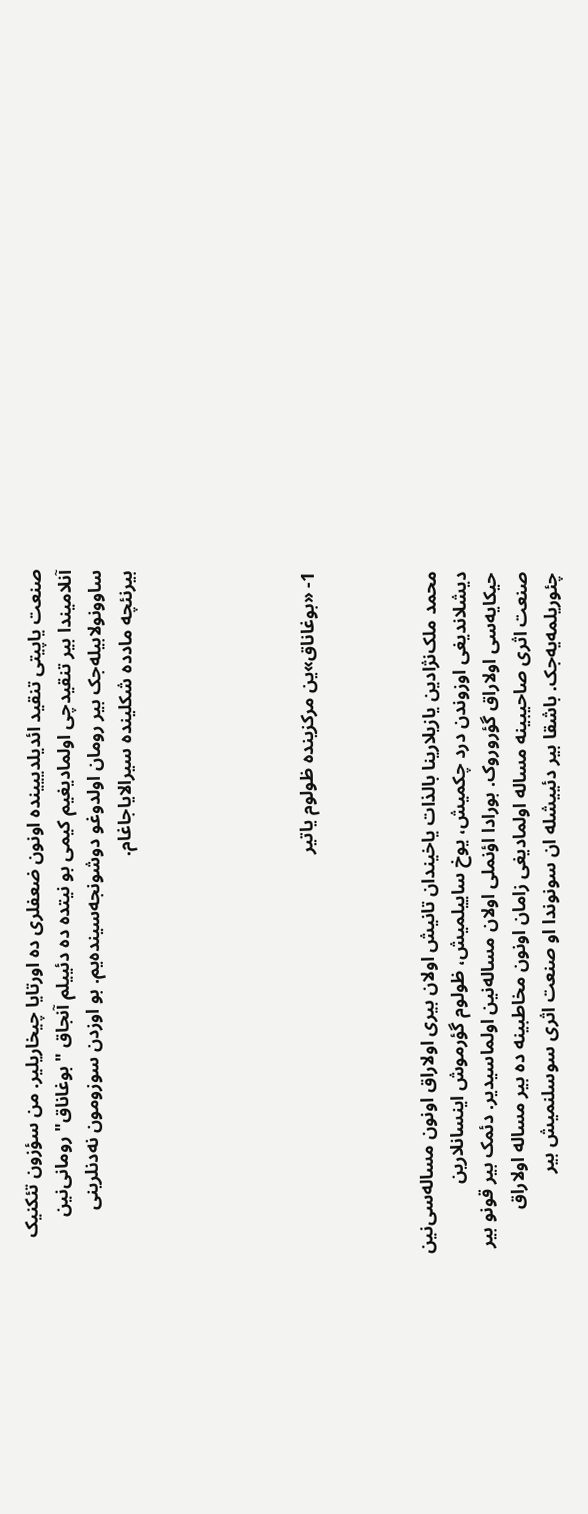صنعت یاپیتی تنقید ائدیلدییینده اونون ضعفلری ده اورتایا چیخاریلیر. من سؤزون تئکنیک آنلامیندا بیر تنقیدچی اولمادیغیم کیمی بو نیتده ده دئییلم آنجاق "بوغاناق" رومانی‌نین ساوونولابیله‌جک بیر رومان اولدوغو دوشونجه‌سینده‌یم. بو اوزدن سوزومون نه‌دنلرینی بیرنئچه مادده شکلینده سیرالایاجاغام.





1- «بوغاناق»ین مرکزینده ظولوم یاتیر



محمد ملک‌نژادین یازیلارینا بالذات یاخیندان تانیش اولان بیری اولاراق اونون مساله‌سی‌نین دیشلاندیغی اوزوندن درد چکمیش، یوخ ساییلمیش، ظولوم گؤرموش اینسانلارین حیکایه‌سی اولاراق گؤروروک. بورادا اؤنملی اولان مساله‌نین اولماسیدیر. دئمک بیر قونو بیر صنعت اثری صاحیبینه مساله اولمادیغی زامان اونون مخاطبینه ده بیر مساله اولاراق چئوریلمه‌یه‌جک. باشقا بیر دئییشله ان سونوندا او صنعت اثری سوسلنمیش بیر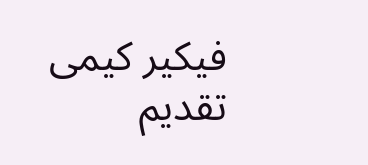فیکیر کیمی تقدیم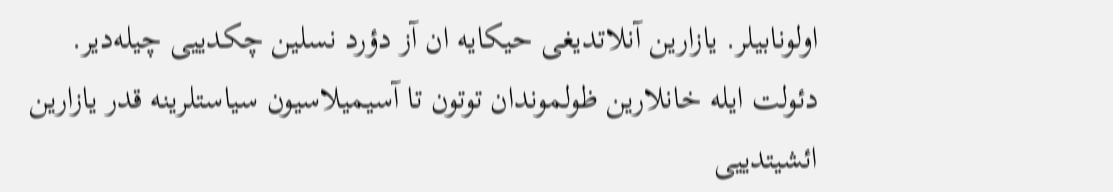اولونابیلر. یازارین آنلاتدیغی حیکایه ان آز دؤرد نسلین چکدییی چیله‌دیر. دئولت ایله خانلارین ظولموندان توتون تا آسیمیلاسیون سیاستلرینه قدر یازارین ائشیتدییی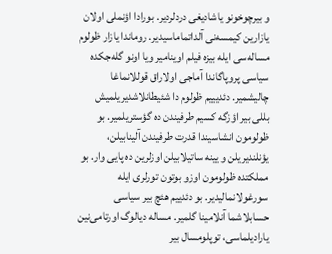و بیرچوخونو یاشادیغی دردلردیر. بورادا اؤنملی اولان یازارین کیمسه‌نی آلداتماماسیدیر. روماندا یازار ظولوم مساله‌سی ایله بیزه فیلم اوینامیر ویا اونو گله‌جکده سیاسی پروپاگاندا آماجی اولاراق قوللانماغا چالیشمیر. دئدیییم ظولوم دا شئیطانلاشدیریلمیش بللی بیر اؤزگه کسیم طرفیندن ده گؤستریلمیر. بو ظولومون انشاسیندا قدرت طرفیندن آلینابیلن، یؤنلندیریلن و یینه ساتیلابیلن اوزلرین ده پایی وار. بو مملکتده ظولومون اوزو بوتون تورلری ایله سورغولانمالیدیر. بو دئدییم هئچ بیر سیاسی حسابلاشما آنلامینا گلمیر. مساله دیالوگ اورتامی‌نین یارادیلماسی، توپلومسال بیر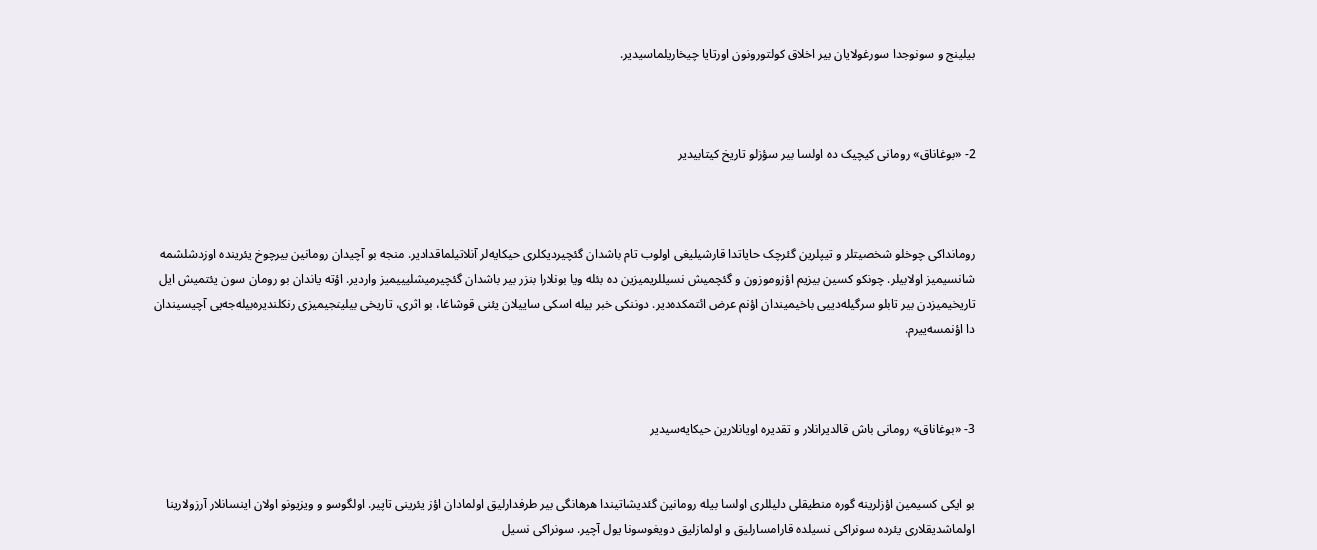بیلینج و سونوجدا سورغولایان بیر اخلاق کولتورونون اورتایا چیخاریلماسیدیر.



2- «بوغاناق» رومانی کیچیک ده اولسا بیر سؤزلو تاریخ کیتابیدیر



رومانداکی چوخلو شخصیتلر و تیپلرین گئرچک حایاتدا قارشیلیغی اولوب تام باشدان گئچیردیکلری حیکایه‌لر آنلاتیلماقدادیر. منجه بو آچیدان رومانین بیرچوخ یئرینده اوزدشلشمه شانسیمیز اولابیلر. چونکو کسین بیزیم اؤزوموزون و گئچمیش نسیللریمیزین ده بئله ویا بونلارا بنزر بیر باشدان گئچیرمیشلیییمیز واردیر. اؤته یاندان بو رومان سون یئتمیش ایل تاریخیمیزدن بیر تابلو سرگیله‌دییی باخیمیندان اؤنم عرض ائتمکده‌دیر. دوننکی خبر بیله اسکی ساییلان یئنی قوشاغا، بو اثری، تاریخی بیلینجیمیزی رنکلندیره‌بیله‌جه‌یی آچیسیندان دا اؤنمسه‌ییرم.



3- «بوغاناق» رومانی باش قالدیرانلار و تقدیره اویانلارین حیکایه‌سیدیر


بو ایکی کسیمین اؤزلرینه گوره منطیقلی دلیللری اولسا بیله رومانین گئدیشاتیندا هرهانگی بیر طرفدارلیق اولمادان اؤز یئرینی تاپیر. اولگوسو و ویزیونو اولان اینسانلار آرزولارینا اولماشدیقلاری یئرده سونراکی نسیلده قارامسارلیق و اولمازلیق دویغوسونا یول آچیر. سونراکی نسیل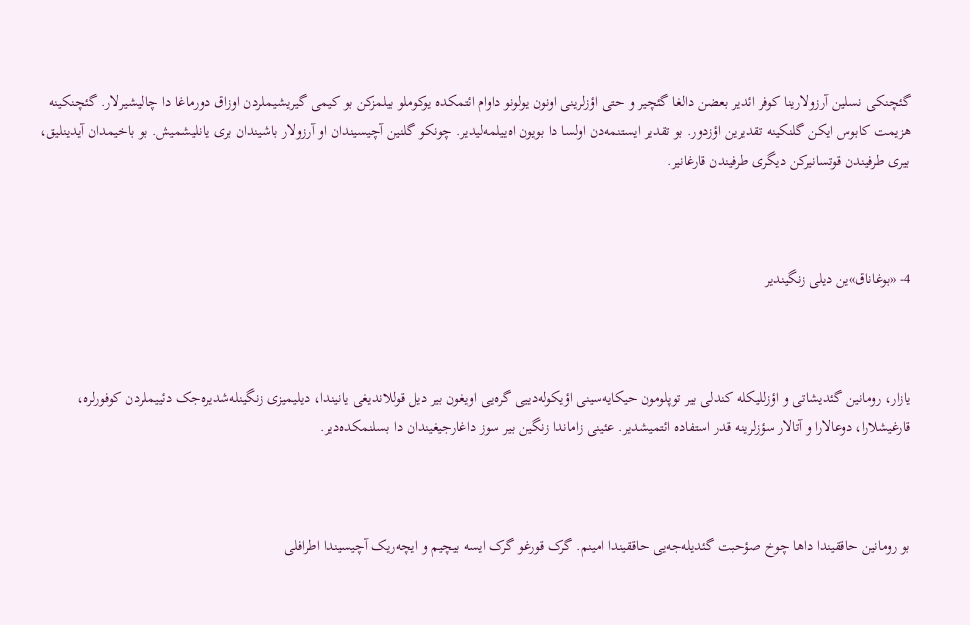گئچنکی نسلین آرزولارینا کوفر ائدیر بعضن دالغا گئچیر و حتی اؤزلرینی اونون یولونو داوام ائتمکده یوکوملو بیلمزکن بو کیمی گیریشیملردن اوزاق دورماغا دا چالیشیرلار. گئچنکینه هزیمت کابوس ایکن گلنکینه تقدیرین اؤزدور. بو تقدیر ایستنمه‌دن اولسا دا بویون اه‌ییلمه‌لیدیر. چونکو گلنین آچیسیندان او آرزولار باشیندان بری یانلیشمیش. بو باخیمدان آیدینلیق، بیری طرفیندن قوتسانیرکن دیگری طرفیندن قارغانیر.



4- «بوغاناق»ین دیلی زنگیندیر



یازار، رومانین گئدیشاتی و اؤزللیکله کندلی بیر توپلومون حیکایه‌سینی اؤیکوله‌دییی گره‌یی اویغون بیر دیل قوللاندیغی یانیندا، دیلیمیزی زنگینله‌شدیره‌جک دئییملردن کوفورلره، قارغیشلارا، دوعالارا و آتالار سؤزلرینه قدر استفاده ائتمیشدیر. عئینی زاماندا زنگین بیر سوز داغارجیغیندان دا بسلنمکده‌دیر.



بو رومانین حاققیندا داها چوخ صؤحبت گئدیله‌جه‌یی حاققیندا امینم. گرک قورغو گرک ایسه بیچیم و ایچه‌ریک آچیسیندا اطرافلی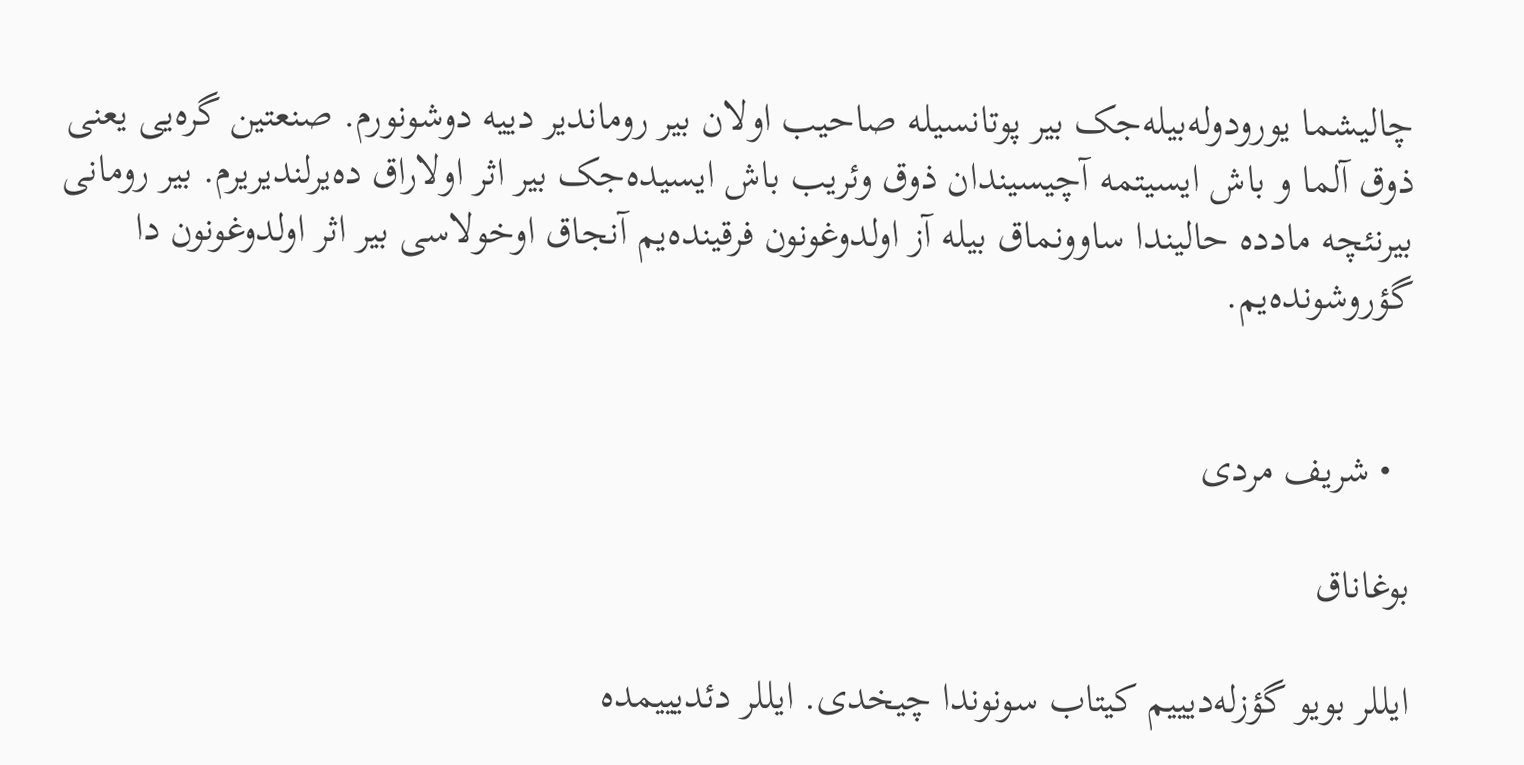چالیشما یورودوله‌بیله‌جک بیر پوتانسیله صاحیب اولان بیر روماندیر دییه دوشونورم. صنعتین گره‌یی یعنی ذوق آلما و باش ایسیتمه آچیسیندان ذوق وئریب باش ایسیده‌جک بیر اثر اولاراق ده‌یرلندیریرم. بیر رومانی بیرنئچه مادده حالیندا ساوونماق بیله آز اولدوغونون فرقینده‌یم آنجاق اوخولاسی بیر اثر اولدوغونون دا گؤروشونده‌یم.


  • شریف مردی

بوغاناق

ایللر بویو گؤزله‌دیییم کیتاب سونوندا چیخدی. ایللر دئدیییمده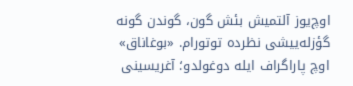اوچ‌یوز آلتمیش بئش گون، گوندن گونه گؤزله‌ییشی نظرده توتورام. «بوغاناق» اوچ پاراگراف ایله دوغولدو؛ آغریسینی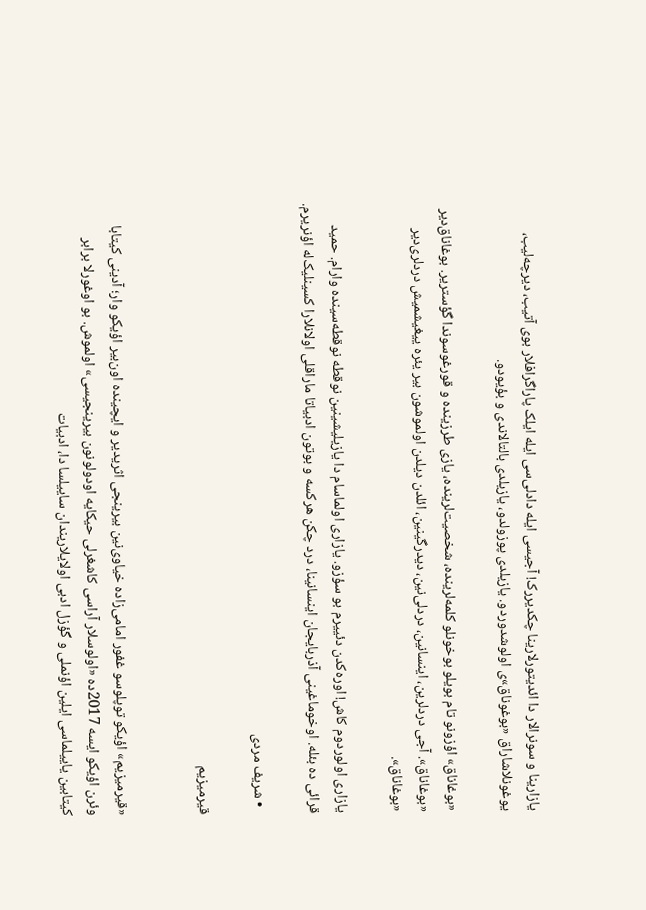یازارینا و سونرالار دا ائدیتورلارینا چکدیررک! آجیسی ایله دادلی‌سی ایله ایلک پاراگرافلار بوی آتیب، دیرچه‌لیب، یوغونلاشاراق «بوغوناق»ی اولوشدوردو. یازیلدی پوزولدو، یازیلدی بالتالاندی و بؤیودو.

«بوغاناق» اؤزونو تام بویلو بوخونلو کلمه‌لرینده، شخصیت‌لرینده، یازی طرزینده و قورغوسوندا گؤستریر. بوغاناق‌دیر «بوغاناق». آجی دردلرین، اینسانین، دردلی‌نین، دیدرگینین، ائلدن دیلدن اولموشون بیر یئره ییغیشمیش دردلری‌دیر «بوغاناق».

یازاری اولوردوم کاش! اوره‌کدن دئییرم بو سؤزو. یازاری اولماسام دا یازیلیشینین نوقطه نوقطه‌سینده وارام. حمید قرائی ده بئله. اوخوماغینی آذربایجان اینسانینا، درد چکن هرکسه و بوتون ادبیاتا ماراقلی اولانلارا کسینلیک‌له اؤنریرم.

  • شریف مردی

قیرمیزیم


«قیرمیزیم» اؤیکو توپلوسو غفور امامی‌زاده خیاوی‌نین بیرینجی اثریدیر و ایچینده اون‌بیر اؤیکو وار؛ آدینی کیتابا وئرن اؤیکو ایسه 2017ده «اولوسلار آراسی کاشغرلی حیکایه اودولونون بیرینجیسی» اولموش. بو اوغورلا برابر کیتابین یاییلماسی ایلین اؤنملی و گؤزل ادبی اولایلاریندان ساییلسا دا، ادبیات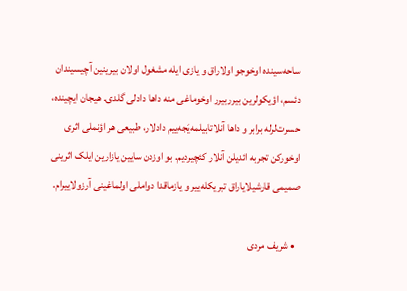ساحه‌سینده اوخوجو اولاراق و یازی ایله مشغول اولان بیرینین آچیسیندان دئسم، اؤیکولرین بیرربیرر اوخوماغی منه داها دادلی گلدی. هیجان ایچینده، حسرت‌لرله برابر و داها آنلاتابیلمه‌یَجه‌ییم دادلار، طبیعی هر اؤنملی اثری اوخورکن تجربه ائدیلن آنلار کئچیردیم. بو اوزدن سایین یازارین ایلک اثرینی صمیمی قارشیلایاراق تبریکله‌ییر و یازماقدا دواملی اولماغینی آرزولاییرام.

  • شریف مردی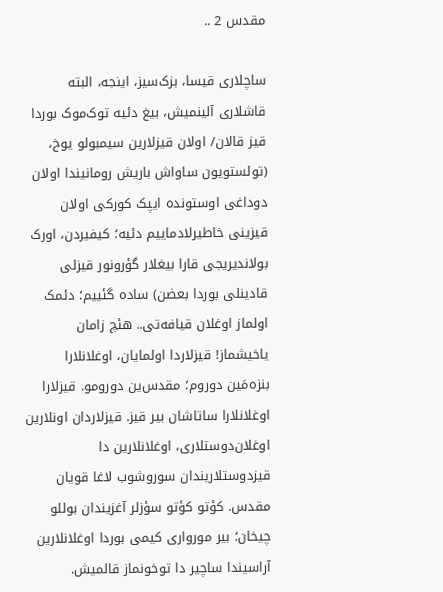مقدس 2 ..

ساچلاری قیسا، بزک‌سیز، اینجه، البته قاشلاری آلینمیش، بیغ دئیه توک‌موک بوردا قیز قالان/ اولان قیزلارین سیمبولو یوخ، (تولستویون ساواش باریش رومانیندا اولان دوداغی اوستونده ایپک کورکی اولان قیزینی خاطیرلادماییم دئیه؛ کیفیردن، اورک بولاندیریجی قارا بیغلار گؤرونور قیزلی قادینلی بوردا بعضن) ساده گئییم؛ دئمک اولماز اوغلان قیافه‌تی.. هئچ زامان یاخیشماز! قیزلاردا اولمایان، اوغلانلارا بنزه‌مَین دوروم؛ مقدس‌ین دورومو. قیزلارا اوغلانلارا ساتاشان بیر قیز. قیزلاردان اونلارین اوغلان‌دوستلاری، اوغلانلارین دا قیزدوستلاریندان سوروشوب لاغا قویان مقدس. کؤتو کؤتو سؤزلر آغزیندان بوللو چیخان؛ بیر مورواری کیمی بوردا اوغلانلارین آراسیندا ساچیر دا توخونماز قالمیش.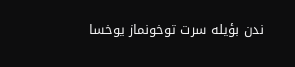ندن بؤیله سرت توخونماز یوخسا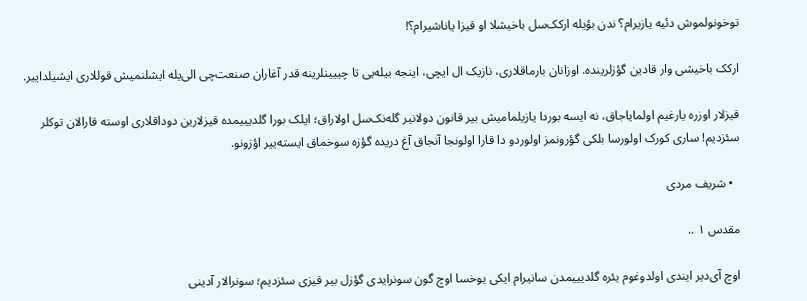توخونولموش دئیه یازیرام؟ ندن بؤیله ارکک‌سل باخیشلا او قیزا یاناشیرام؟!

ارکک باخیشی وار قادین گؤزلرینده. اوزانان بارماقلاری، نازیک ال ایچی، اینجه بیله‌یی تا چییینلرینه قدر آغاران صنعت‌چی الی‌یله ایشلنمیش قوللاری ایشیلداییر.

قیزلار اوزره یارغیم اولمایاجاق، نه ایسه بوردا یازیلمامیش بیر قانون دولانیر گله‌نک‌سل اولاراق؛ ایلک بورا گلدیییمده قیزلارین دوداقلاری اوسته قارالان توکلر سئزدیم! ساری کورک اولورسا بلکی گؤرونمز اولوردو دا قارا اولونجا آنجاق آغ دریده گؤزه سوخماق ایسته‌ییر اؤزونو.

  • شریف مردی

مقدس ۱ ..

اوچ آی‌دیر ایندی اولدوغوم یئره گلدیییمدن سانیرام ایکی یوخسا اوچ گون سونرایدی گؤزل بیر قیزی سئزدیم؛ سونرالار آدینی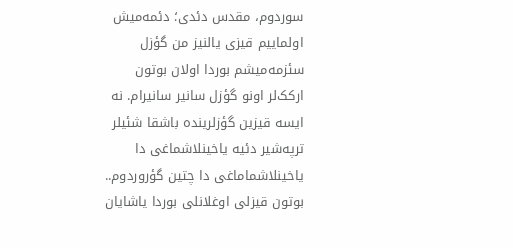سوردوم، مقدس دئدی؛ دئمه‌میش اولماییم قیزی یالنیز من گؤزل سئزمه‌میشم بوردا اولان بوتون ارکک‌لر اونو گؤزل سانیر سانیرام. نه ایسه قیزین گؤزلرینده باشقا شئیلر ترپه‌شیر دئیه یاخینلاشماغی دا یاخینلاشماماغی دا چتین گؤروردوم.. بوتون قیزلی اوغلانلی بوردا یاشایان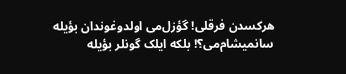هرکسدن فرقلی! گؤزل‌می اولدوغوندان بؤیله سانمیشام‌می؟! بلکه ایلک گونلر بؤیله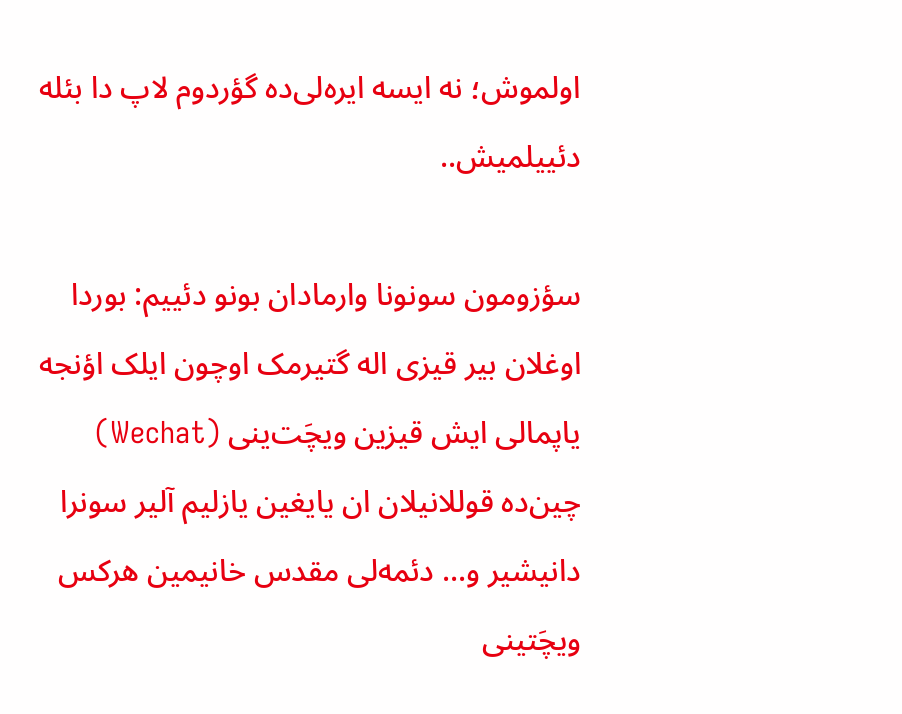اولموش؛ نه ایسه ایره‌لی‌ده گؤردوم لاپ دا بئله دئییلمیش..

سؤزومون سونونا وارمادان بونو دئییم: بوردا اوغلان بیر قیزی اله گتیرمک اوچون ایلک اؤنجه یاپمالی ایش قیزین ویچَت‌ینی (Wechat) چین‌ده قوللانیلان ان یایغین یازلیم آلیر سونرا دانیشیر و... دئمه‌لی مقدس خانیمین هرکس ویچَتینی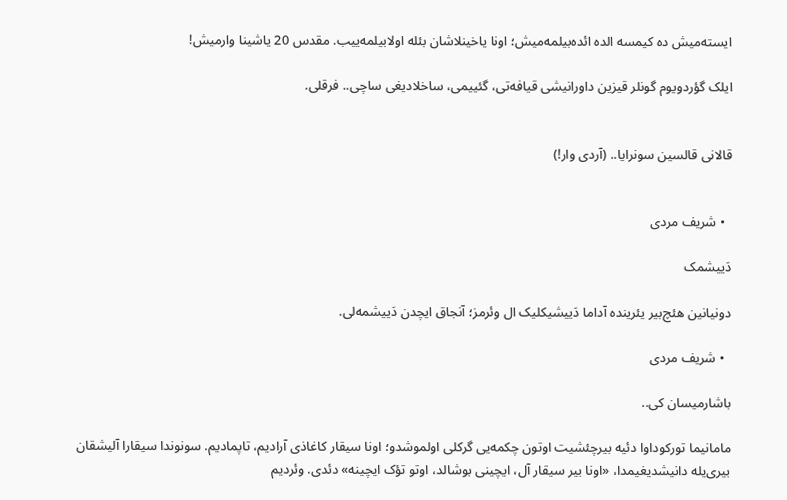ایسته‌میش ده کیمسه الده ائده‌بیلمه‌میش؛ اونا یاخینلاشان بئله اولابیلمه‌ییب. مقدس 20 یاشینا وارمیش!

ایلک گؤردویوم گونلر قیزین داورانیشی قیافه‌تی، گئییمی، ساخلادیغی ساچی.. فرقلی.


قالانی قالسین سونرایا.. (آردی وار!)


  • شریف مردی

دَییشمک

دونیانین هئچ‌بیر یئرینده آداما دَییشیکلیک ال وئرمز؛ آنجاق ایچدن دَییشمه‌لی.

  • شریف مردی

باشارمیسان کی..

مامانیما تورکوداوا دئیه بیرچئشیت اوتون چکمه‌یی گرکلی اولموشدو؛ اونا سیقار کاغاذی آرادیم، تاپمادیم. سونوندا سیقارا آلیشقان بیری‌یله دانیشدیغیمدا، «اونا بیر سیقار آل، ایچینی بوشالد، اوتو تؤک ایچینه» دئدی. وئردیم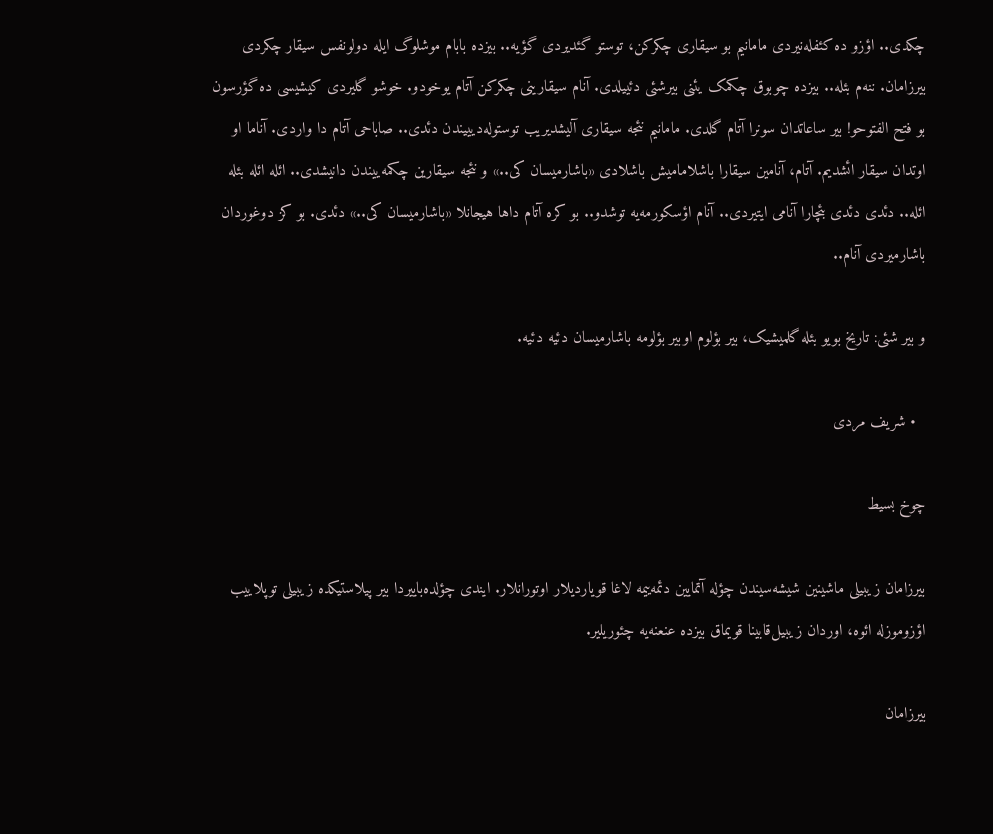چکدی.. اؤزو ده کئفله‌نیردی مامانیم بو سیقاری چکرکن، توستو گئدیردی گؤیه.. بیزده بابام موشلوگ ایله دولونفس سیقار چکردی بیرزامان. ننه‌م بئله.. بیزده چوبوق چکمک یئنی بیرشئی دئییلدی. آنام سیقارینی چکرکن آتام یوخودو. خوشو گلیردی کیشیسی ده گؤرسون بو فتح الفتوحو! بیر ساعاتدان سونرا آتام گلدی. مامانیم نئجه سیقاری آلیشدیریب توستوله‌دیییندن دئدی.. صاباحی آتام دا واردی. آناما او اوتدان سیقار ائشدیم. آتام، آنامین سیقارا باشلامامیش باشلادی «باشارمیسان کی..» و نئجه سیقارین چکمه‌ییندن دانیشدی.. ائله ائله بئله ائله.. دئدی دئدی بئچارا آنامی ایتیردی.. آنام اؤسکورمه‌یه توشدو.. بو کره آتام داها هیجانلا «باشارمیسان کی..» دئدی. بو کز دوغوردان باشارمیردی آنام..

و بیر شئی: تاریخ بویو بئله گلمیشیک، بیر بؤلوم اوبیر بؤلومه باشارمیسان دئیه دئیه.

  • شریف مردی

چوخ بسیط

بیرزامان زیبیلی ماشینین شیشه‌سیندن چؤله آتمایین دئمه‌ییمه لاغا قویاردیلار اوتورانلار. ایندی چؤلده‌باییردا بیر پیلاستیکده زیبیلی توپلاییب اؤزوموزله ائوه، اوردان زیبیل‌قابینا قویماق بیزده عنعنه‌یه چئوریلیر.

بیرزامان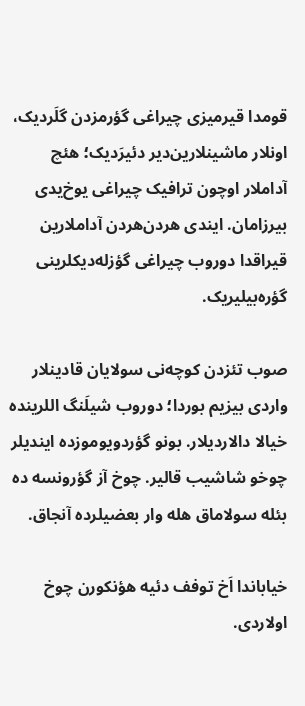قومدا قیرمیزی چیراغی گؤرمزدن گلَردیک، اونلار ماشینلارین‌دیر دئیرَدیک؛ هئچ آداملار اوچون ترافیک چیراغی یوخ‌یدی بیرزامان. ایندی هردن‌هردن آداملارین قیراقدا دوروب چیراغی گؤزله‌دیکلرینی گؤره‌بیلیریک.

صوب تئزدن کوچه‌نی سولایان قادینلار واردی بیزیم بوردا؛ دوروب شیلَنگ اللرینده خیالا دالاردیلار. بونو گؤردویوموزده ایندیلر چوخو شاشیب قالیر. چوخ آز گؤرونسه ده بئله سولاماق هله وار بعضیلرده آنجاق.

خیاباندا اَخ توفف دئیه هؤنکورن چوخ اولاردی.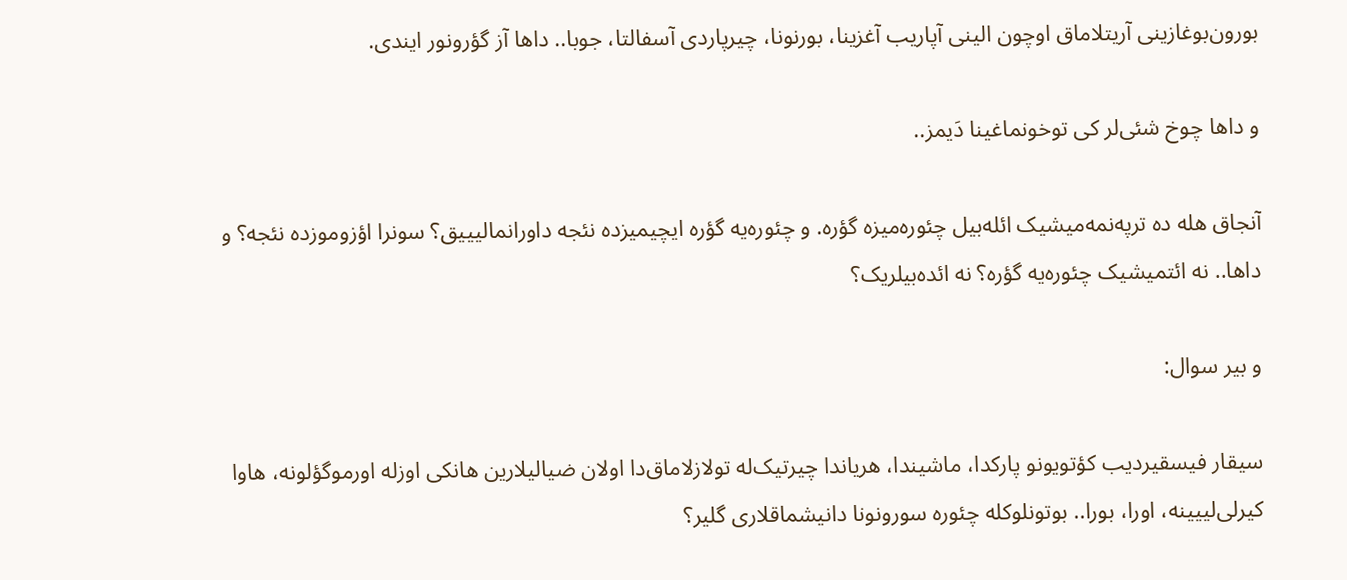بورون‌بوغازینی آریتلاماق اوچون الینی آپاریب آغزینا، بورنونا، چیرپاردی آسفالتا، جوبا.. داها آز گؤرونور ایندی.

و داها چوخ شئی‌لر کی توخونماغینا دَیمز..

آنجاق هله ده ترپه‌نمه‌میشیک ائله‌بیل چئوره‌میزه گؤره. و چئوره‌یه گؤره ایچیمیزده نئجه داورانمالیییق؟ سونرا اؤزوموزده نئجه؟ و داها.. نه ائتمیشیک چئوره‌یه گؤره؟ نه ائده‌بیلریک؟

و بیر سوال:

سیقار فیسقیردیب کؤتویونو پارکدا، ماشیندا، هریاندا چیرتیک‌له تولازلاماق‌دا اولان ضیالیلارین هانکی اوزله اورموگؤلونه، هاوا کیرلی‌لییینه، اورا، بورا.. بوتونلوکله چئوره سورونونا دانیشماقلاری گلیر؟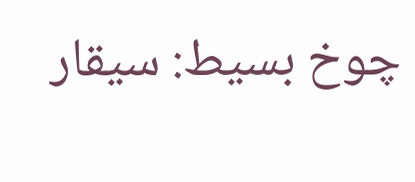چوخ بسیط: سیقار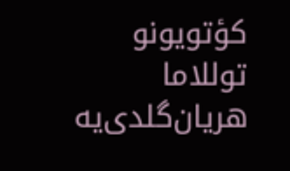کؤتویونو توللاما هریان‌گلدی‌یه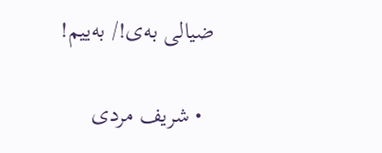ضیالی به‌ی!/ به‌ییم!

  • شریف مردی